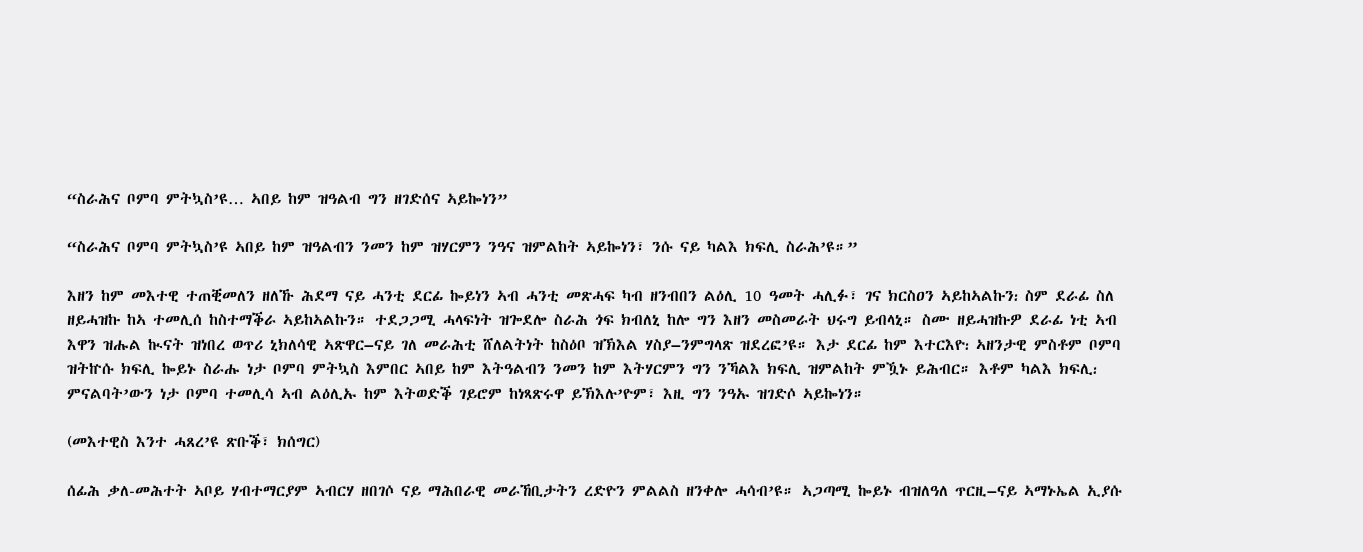“ስራሕና ቦምባ ምትኳስ’ዩ… ኣበይ ከም ዝዓልብ ግን ዘገድሰና ኣይኰነን”

“ስራሕና ቦምባ ምትኳስ’ዩ ኣበይ ከም ዝዓልብን ንመን ከም ዝሃርምን ንዓና ዝምልከት ኣይኰነን፣ ንሱ ናይ ካልእ ክፍሊ ስራሕ’ዩ።”

እዘን ከም መእተዊ ተጠቒመለን ዘለኹ ሕደማ ናይ ሓንቲ ደርፊ ኰይነን ኣብ ሓንቲ መጽሓፍ ካብ ዘንብበን ልዕሊ 10 ዓመት ሓሊፉ፣ ገና ክርስዐን ኣይከኣልኩን᎓ ስም ደራፊ ስለ ዘይሓዝኩ ከኣ ተመሊሰ ከስተማቕራ ኣይከኣልኩን። ተደጋጋሚ ሓላፍነት ዝጐደሎ ስራሕ ጎፍ ክብለኒ ከሎ ግን እዘን መስመራት ህሩግ ይብላኒ። ስሙ ዘይሓዝኩዎ ደራፊ ነቲ ኣብ እዋን ዝሑል ኲናት ዝነበረ ወጥሪ ኒክለሳዊ ኣጽዋር–ናይ ገለ መራሕቲ ሸለልትነት ከስዕቦ ዝኽእል ሃስያ–ንምግላጽ ዝደረፎ’ዩ። እታ ደርፊ ከም እተርእዮ᎓ ኣዘንታዊ ምስቶም ቦምባ ዝትኵሱ ክፍሊ ኰይኑ ስራሑ ነታ ቦምባ ምትኳስ እምበር ኣበይ ከም እትዓልብን ንመን ከም እትሃርምን ግን ንኻልእ ክፍሊ ዝምልከት ምዃኑ ይሕብር። እቶም ካልእ ክፍሊ᎓ ምናልባት’ውን ነታ ቦምባ ተመሊሳ ኣብ ልዕሊኡ ከም እትወድቕ ገይሮም ከነጻጽሩዋ ይኽእሉ’ዮም፣ እዚ ግን ንዓኡ ዝገድሶ ኣይኰነን።

(መእተዊስ እንተ ሓጸረ’ዩ ጽቡቕ፣ ክሰግር)

ሰፊሕ ቃለ-መሕተት ኣቦይ ሃብተማርያም ኣብርሃ ዘበገሶ ናይ ማሕበራዊ መራኸቢታትን ረድዮን ምልልስ ዘንቀሎ ሓሳብ’ዩ። ኣጋጣሚ ኰይኑ ብዝለዓለ ጥርዚ–ናይ ኣማኑኤል ኢያሱ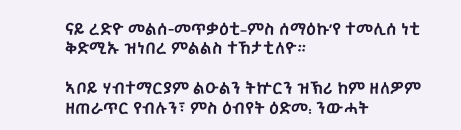ናይ ረድዮ መልሰ-መጥቃዕቲ–ምስ ሰማዕኩ’የ ተመሊሰ ነቲ ቅድሚኡ ዝነበረ ምልልስ ተኸታቲለዮ።

ኣቦይ ሃብተማርያም ልዑልን ትኵርን ዝኽሪ ከም ዘለዎም ዘጠራጥር የብሉን፣ ምስ ዕብየት ዕድመ᎓ ንውሓት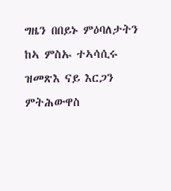ግዜን በበይኑ ምዕባለታትን ከኣ ምስኡ ተኣሳሲሩ ዝመጽእ ናይ እርጋን ምትሕውዋስ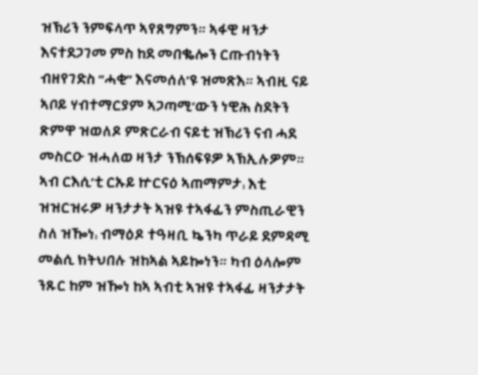ዝኽሪን ንምፍላጥ ኣየጸግምን። ኣፋዊ ዛንታ እናተደጋገመ ምስ ከደ መበቈሎን ርጡብነትን ብዘየገድስ “ሓቂ” እናመሰለ’ዩ ዝመጽእ። ኣብዚ ናይ ኣቦይ ሃብተማርያም ኣጋጣሚ’ውን ነዊሕ ስደትን ጽምዋ ዝወለዶ ምጽርራብ ናይቲ ዝኽሪን ናብ ሓደ መስርዑ ዝሓለወ ዛንታ ንኽሰፍዩዎ ኣኽኢሉዎም። ኣብ ርእሲ’ቲ ርኡይ ኵርናዕ ኣጠማምታ᎓ እቲ ዝዝርዝሩዎ ዛንታታት ኣዝዩ ተኣፋፊን ምስጢራዊን ስለ ዝዀነ᎓ ብማዕዶ ተዓዛቢ ኴንካ ጥራይ ደምዳሚ መልሲ ክትህበሉ ዝከኣል ኣይኰነን። ካብ ዕላሎም ንጹር ከም ዝዀነ ከኣ ኣብቲ ኣዝዩ ተኣፋፊ ዛንታታት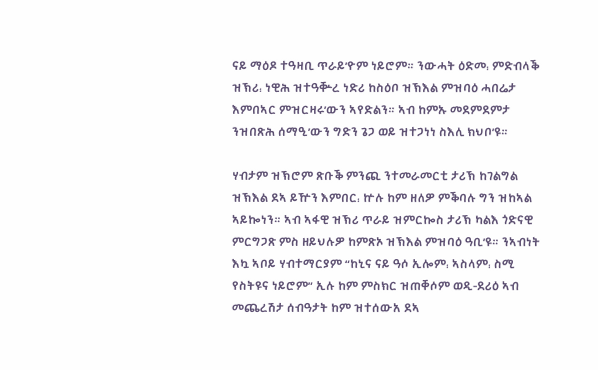ናይ ማዕዶ ተዓዛቢ ጥራይ’ዮም ነይሮም። ንውሓት ዕድመ᎓ ምድብላቕ ዝኽሪ᎓ ነዊሕ ዝተዓቝረ ነድሪ ከስዕቦ ዝኽእል ምዝባዕ ሓበሬታ እምበኣር ምዝርዛሩ’ውን ኣየድልን። ኣብ ከምኡ መደምደምታ ንዝበጽሕ ሰማዒ’ውን ግድን ጌጋ ወይ ዝተጋነነ ስእሊ ክህቦ’ዩ።

ሃብታም ዝኽሮም ጽቡቕ ምንጪ ንተመራመርቲ ታሪኽ ከገልግል ዝኽእል ደኣ ይዅን እምበር᎓ ኵሉ ከም ዘለዎ ምቕባሉ ግን ዝከኣል ኣይኰነን። ኣብ ኣፋዊ ዝኽሪ ጥራይ ዝምርኰስ ታሪኽ ካልእ ጎድናዊ ምርግጋጽ ምስ ዘይህሉዎ ከምጽኦ ዝኽእል ምዝባዕ ዓቢ’ዩ። ንኣብነት እኳ ኣቦይ ሃብተማርያም “ከኒና ናይ ዓሶ ኢሎም᎓ ኣስላም᎓ ስሚ የስትዩና ነይሮም” ኢሉ ከም ምስክር ዝጠቐሶም ወዲ-ደሪዕ ኣብ መጨረሽታ ሰብዓታት ከም ዝተሰውአ ደኣ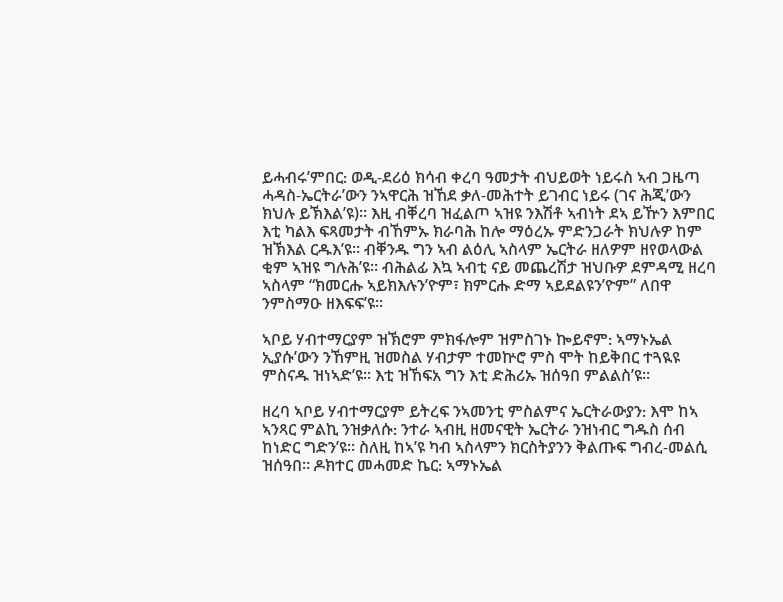ይሓብሩ’ምበር᎓ ወዲ-ደሪዕ ክሳብ ቀረባ ዓመታት ብህይወት ነይሩስ ኣብ ጋዜጣ ሓዳስ-ኤርትራ’ውን ንኣዋርሕ ዝኸደ ቃለ-መሕተት ይገብር ነይሩ (ገና ሕጂ’ውን ክህሉ ይኽእል’ዩ)። እዚ ብቐረባ ዝፈልጦ ኣዝዩ ንእሽቶ ኣብነት ደኣ ይዅን እምበር እቲ ካልእ ፍጻመታት ብኸምኡ ክራባሕ ከሎ ማዕረኡ ምድንጋራት ክህሉዎ ከም ዝኽእል ርዱእ’ዩ። ብቐንዱ ግን ኣብ ልዕሊ ኣስላም ኤርትራ ዘለዎም ዘየወላውል ቂም ኣዝዩ ግሉሕ’ዩ። ብሕልፊ እኳ ኣብቲ ናይ መጨረሽታ ዝህቡዎ ደምዳሚ ዘረባ ኣስላም “ክመርሑ ኣይክእሉን’ዮም፣ ክምርሑ ድማ ኣይደልዩን’ዮም” ለበዋ ንምስማዑ ዘእፍፍ’ዩ።

ኣቦይ ሃብተማርያም ዝኽሮም ምክፋሎም ዝምስገኑ ኰይኖም᎓ ኣማኑኤል ኢያሱ’ውን ንኸምዚ ዝመስል ሃብታም ተመኵሮ ምስ ሞት ከይቅበር ተጓዪዩ ምስናዱ ዝነኣድ’ዩ። እቲ ዝኸፍአ ግን እቲ ድሕሪኡ ዝሰዓበ ምልልስ’ዩ።

ዘረባ ኣቦይ ሃብተማርያም ይትረፍ ንኣመንቲ ምስልምና ኤርትራውያን᎓ እሞ ከኣ ኣንጻር ምልኪ ንዝቃለሱ᎓ ንተራ ኣብዚ ዘመናዊት ኤርትራ ንዝነብር ግዱስ ሰብ ከነድር ግድን’ዩ። ስለዚ ከኣ’ዩ ካብ ኣስላምን ክርስትያንን ቅልጡፍ ግብረ-መልሲ ዝሰዓበ። ዶክተር መሓመድ ኬር᎓ ኣማኑኤል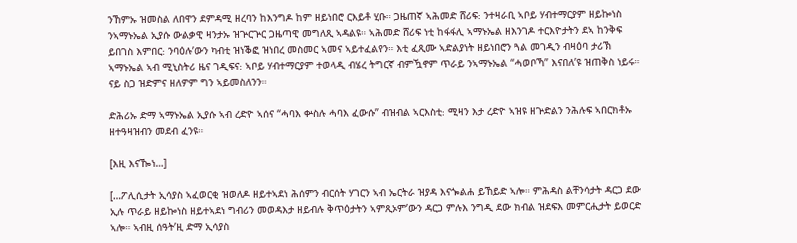ንኸምኡ ዝመስል ለበዋን ደምዳሚ ዘረባን ከእንግዶ ከም ዘይነበሮ ርእይቶ ሂቡ። ጋዜጠኛ ኣሕመድ ሸሪፍ᎓ ንተዛራቢ ኣቦይ ሃብተማርያም ዘይኰነስ ንኣማኑኤል ኢያሱ ውልቃዊ ዛንታኡ ዝጕርጕር ጋዜጣዊ መግለጺ ኣዳልዩ። ኣሕመድ ሸሪፍ ነቲ ከፋፋሊ ኣማኑኤል ዘእንገዶ ተርእዮታትን ደኣ ከንቅፍ ይበገስ እምበር᎓ ንባዕሉ’ውን ካብቲ ዝነቕፎ ዝነበረ መስመር ኣመና ኣይተፈልየን። እቲ ፈጺሙ ኣድልያነት ዘይነበሮን ጓል መገዲን ብዛዕባ ታሪኽ ኣማኑኤል ኣብ ሚኒስትሪ ዜና ገዲፍና᎓ ኣቦይ ሃብተማርያም ተወላዲ ብሄረ ትግርኛ ብምዃኖም ጥራይ ንኣማኑኤል “ሓወቦኻ” እናበለ’ዩ ዝጠቅስ ነይሩ። ናይ ስጋ ዝድምና ዘለዎም ግን ኣይመስለንን።

ድሕሪኡ ድማ ኣማኑኤል ኢያሱ ኣብ ረድዮ ኣሰና “ሓባእ ቍስሉ ሓባእ ፈውሱ” ብዝብል ኣርእስቲ᎓ ሚዛን እታ ረድዮ ኣዝዩ ዘጕድልን ንሕሉፍ ኣበርክቶኡ ዘተዓዛዝብን መደብ ፈንዩ።

[እዚ እናዀነ…]

[…ፖሊሲታት ኢሳያስ ኣፈወርቂ ዝወለዶ ዘይተኣደነ ሕሰምን ብርሰት ሃገርን ኣብ ኤርትራ ዝያዳ እናጐልሐ ይኸይድ ኣሎ። ምሕዳስ ልቸንሳታት ዳርጋ ደው ኢሉ ጥራይ ዘይኰነስ ዘይተኣደነ ግብሪን መወዳእታ ዘይብሉ ቅጥዕታትን ኣምጺኦም’ውን ዳርጋ ምሉእ ንግዲ ደው ክብል ዝደፍእ መምርሒታት ይወርድ ኣሎ። ኣብዚ ሰዓት’ዚ ድማ ኢሳያስ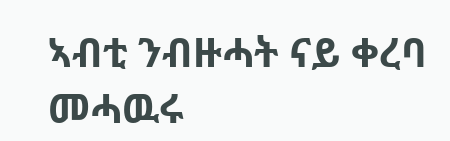ኣብቲ ንብዙሓት ናይ ቀረባ መሓዉሩ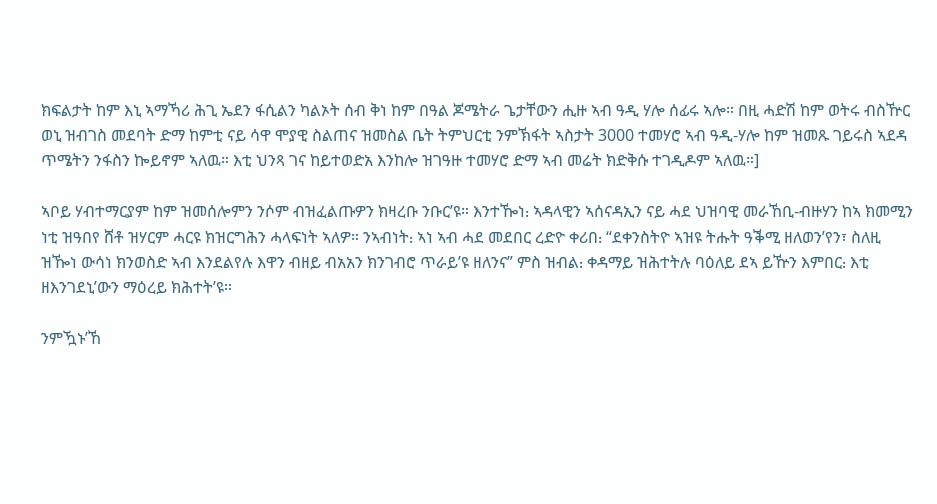ክፍልታት ከም እኒ ኣማኻሪ ሕጊ ኤደን ፋሲልን ካልኦት ሰብ ቅነ ከም በዓል ጆሜትራ ጌታቸውን ሒዙ ኣብ ዓዲ ሃሎ ሰፊሩ ኣሎ። በዚ ሓድሽ ከም ወትሩ ብስዅር ወኒ ዝብገስ መደባት ድማ ከምቲ ናይ ሳዋ ሞያዊ ስልጠና ዝመስል ቤት ትምህርቲ ንምኽፋት ኣስታት 3000 ተመሃሮ ኣብ ዓዲ-ሃሎ ከም ዝመጹ ገይሩስ ኣደዳ ጥሜትን ንፋስን ኰይኖም ኣለዉ። እቲ ህንጻ ገና ከይተወድአ እንከሎ ዝገዓዙ ተመሃሮ ድማ ኣብ መሬት ክድቅሱ ተገዲዶም ኣለዉ።]

ኣቦይ ሃብተማርያም ከም ዝመሰሎምን ንሶም ብዝፈልጡዎን ክዛረቡ ንቡር’ዩ። እንተዀነ᎓ ኣዳላዊን ኣሰናዳኢን ናይ ሓደ ህዝባዊ መራኸቢ-ብዙሃን ከኣ ክመሚን ነቲ ዝዓበየ ሸቶ ዝሃርም ሓርዩ ክዝርግሕን ሓላፍነት ኣለዎ። ንኣብነት᎓ ኣነ ኣብ ሓደ መደበር ረድዮ ቀሪበ᎓ “ደቀንስትዮ ኣዝዩ ትሑት ዓቕሚ ዘለወን’የን፣ ስለዚ ዝዀነ ውሳነ ክንወስድ ኣብ እንደልየሉ እዋን ብዘይ ብአአን ክንገብሮ ጥራይ’ዩ ዘለንና” ምስ ዝብል᎓ ቀዳማይ ዝሕተትሉ ባዕለይ ደኣ ይዅን እምበር᎓ እቲ ዘእንገደኒ’ውን ማዕረይ ክሕተት’ዩ።

ንምዃኑ’ኸ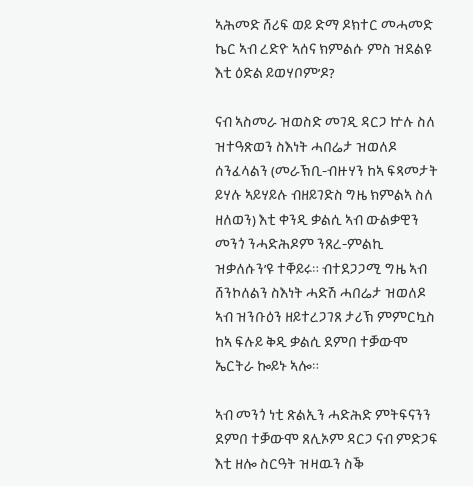ኣሕመድ ሸሪፍ ወይ ድማ ዶክተር መሓመድ ኬር ኣብ ረድዮ ኣሰና ክምልሱ ምስ ዝደልዩ እቲ ዕድል ይወሃቦም’ዶ?

ናብ ኣስመራ ዝወስድ መገዲ ዳርጋ ኵሉ ስለ ዝተዓጽወን ስእነት ሓበሬታ ዝወለዶ ሰንፈላልን (መራኽቢ-ብዙሃን ከኣ ፍጻመታት ይሃሉ ኣይሃይሉ ብዘይገድስ ግዜ ክምልኣ ስለ ዘለወን) እቲ ቀንዲ ቃልሲ ኣብ ውልቃዊን መንጎ ንሓድሕዶም ንጸረ-ምልኪ ዝቃለሱን’ዩ ተቐይሩ። ብተደጋጋሚ ግዜ ኣብ ሸንኮለልን ስእነት ሓድሽ ሓበሬታ ዝወለዶ ኣብ ዝንቡዕን ዘይተረጋገጸ ታሪኽ ምምርኳስ ከኣ ፍሉይ ቅዲ ቃልሲ ደምበ ተቓውሞ ኤርትራ ኰይኑ ኣሎ።

ኣብ መንጎ ነቲ ጽልኢን ሓድሕድ ምትፍናንን ደምበ ተቓውሞ ጸሊኦም ዳርጋ ናብ ምድጋፍ እቲ ዘሎ ስርዓት ዝዛዉን ስቕ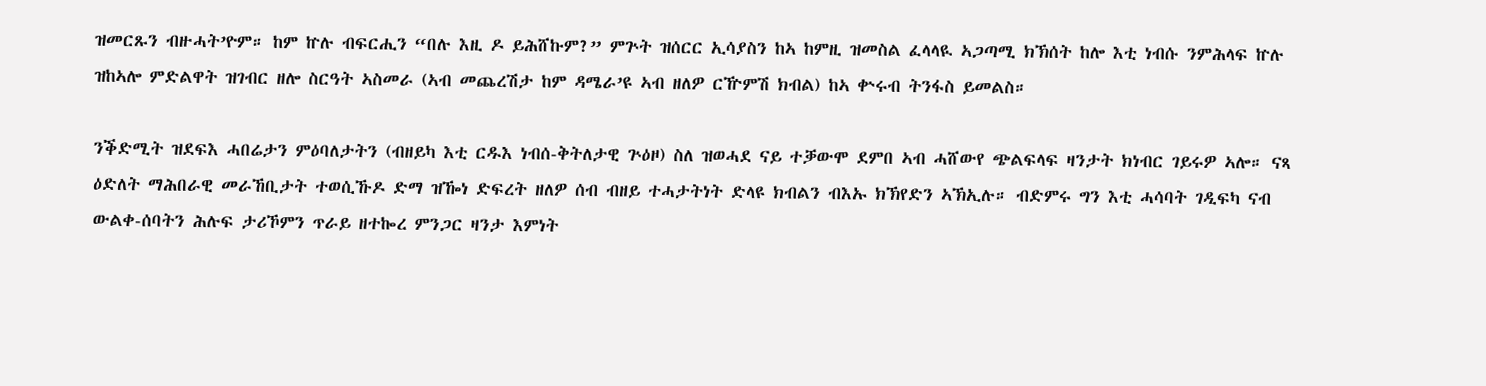ዝመርጹን ብዙሓት’ዮም። ከም ኵሉ ብፍርሒን “በሉ እዚ ዶ ይሕሸኩም?” ምጕት ዝሰርር ኢሳያስን ከኣ ከምዚ ዝመስል ፈላላዪ ኣጋጣሚ ክኽሰት ከሎ እቲ ነብሱ ንምሕላፍ ኵሉ ዝከኣሎ ምድልዋት ዝገብር ዘሎ ስርዓት ኣስመራ (ኣብ መጨረሽታ ከም ዳሜራ’ዩ ኣብ ዘለዎ ርዅምሽ ክብል) ከኣ ቍሩብ ትንፋስ ይመልስ።

ንቕድሚት ዝደፍእ ሓበሬታን ምዕባለታትን (ብዘይካ እቲ ርዱእ ነብሰ-ቅትለታዊ ጕዕዞ) ስለ ዝወሓደ ናይ ተቓውሞ ደምበ ኣብ ሓሸውየ ጭልፍላፍ ዛንታት ክነብር ገይሩዎ ኣሎ። ናጻ ዕድለት ማሕበራዊ መራኸቢታት ተወሲኹዶ ድማ ዝዀነ ድፍረት ዘለዎ ሰብ ብዘይ ተሓታትነት ድላዩ ክብልን ብእኡ ክኽየድን ኣኽኢሉ። ብድምሩ ግን እቲ ሓሳባት ገዲፍካ ናብ ውልቀ-ሰባትን ሕሉፍ ታሪኾምን ጥራይ ዘተኰረ ምንጋር ዛንታ እምነት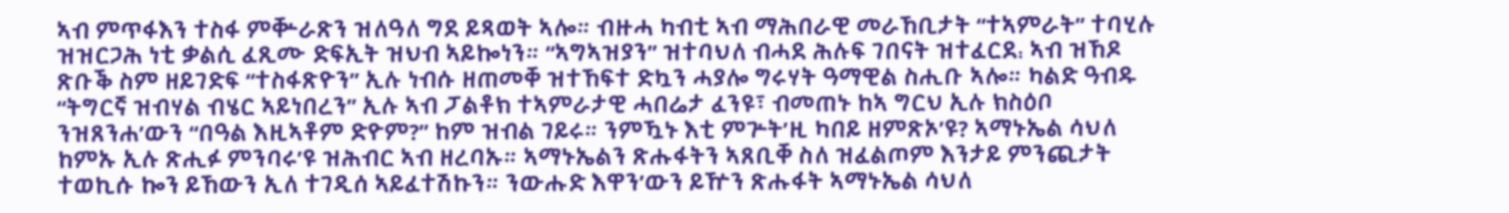ኣብ ምጥፋእን ተስፋ ምቝራጽን ዝለዓለ ግደ ይጻወት ኣሎ። ብዙሓ ካብቲ ኣብ ማሕበራዊ መራኸቢታት “ተኣምራት” ተባሂሉ ዝዝርጋሕ ነቲ ቃልሲ ፈጺሙ ድፍኢት ዝህብ ኣይኰነን። “ኣግኣዝያን” ዝተባህለ ብሓደ ሕሉፍ ገበናት ዝተፈርደ᎓ ኣብ ዝኸዶ ጽቡቕ ስም ዘይገድፍ “ተስፋጽዮን” ኢሉ ነብሱ ዘጠመቐ ዝተኸፍተ ድኳን ሓያሎ ግሩሃት ዓማዊል ስሒቡ ኣሎ። ካልድ ዓብዱ “ትግርኛ ዝብሃል ብሄር ኣይነበረን” ኢሉ ኣብ ፓልቶክ ተኣምራታዊ ሓበሬታ ፈንዩ፣ ብመጠኑ ከኣ ግርህ ኢሉ ክስዕቦ ንዝጸንሐ’ውን “በዓል እዚኣቶም ድዮም?” ከም ዝብል ገይሩ። ንምዃኑ እቲ ምጕት’ዚ ካበይ ዘምጽኦ’ዩ? ኣማኑኤል ሳህለ ከምኡ ኢሉ ጽሒፉ ምንባሩ’ዩ ዝሕብር ኣብ ዘረባኡ። ኣማኑኤልን ጽሑፋትን ኣጸቢቐ ስለ ዝፈልጦም እንታይ ምንጪታት ተወኪሱ ኰን ይኸውን ኢለ ተገዲሰ ኣይፈተሽኩን። ንውሑድ እዋን’ውን ይዅን ጽሑፋት ኣማኑኤል ሳህለ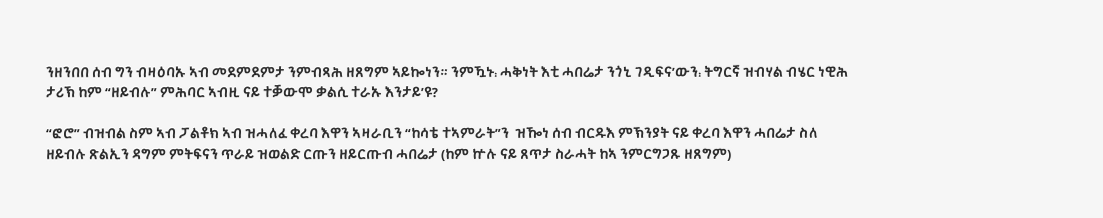ንዘንበበ ሰብ ግን ብዛዕባኡ ኣብ መደምደምታ ንምብጻሕ ዘጸግም ኣይኰነን። ንምዃኑ᎓ ሓቅነት እቲ ሓበሬታ ንጎኒ ገዲፍና’ውን᎓ ትግርኛ ዝብሃል ብሄር ነዊሕ ታሪኽ ከም “ዘይብሉ” ምሕባር ኣብዚ ናይ ተቓውሞ ቃልሲ ተራኡ እንታይ’ዩ?

“ፎሮ” ብዝብል ስም ኣብ ፓልቶክ ኣብ ዝሓለፈ ቀረባ እዋን ኣዛራቢን “ከሳቴ ተኣምራት”ን  ዝዀነ ሰብ ብርዱእ ምኽንያት ናይ ቀረባ እዋን ሓበሬታ ስለ ዘይብሉ ጽልኢን ዳግም ምትፍናን ጥራይ ዝወልድ ርጡን ዘይርጡብ ሓበሬታ (ከም ኵሉ ናይ ጸጥታ ስራሓት ከኣ ንምርግጋጹ ዘጸግም)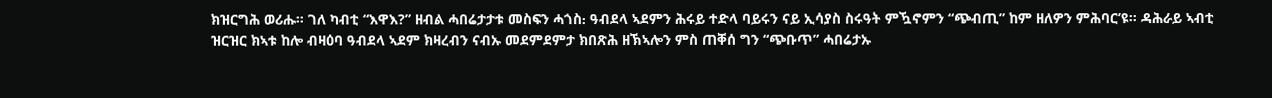ክዝርግሕ ወሪሑ። ገለ ካብቲ “እዋእ?” ዘብል ሓበሬታታቱ መስፍን ሓጎስ᎓ ዓብደላ ኣደምን ሕሩይ ተድላ ባይሩን ናይ ኢሳያስ ስሩዓት ምዃኖምን “ጭብጢ” ከም ዘለዎን ምሕባር’ዩ። ዳሕራይ ኣብቲ ዝርዝር ክኣቱ ከሎ ብዛዕባ ዓብደላ ኣደም ክዛረብን ናብኡ መደምደምታ ክበጽሕ ዘኽኣሎን ምስ ጠቐሰ ግን “ጭቡጥ” ሓበሬታኡ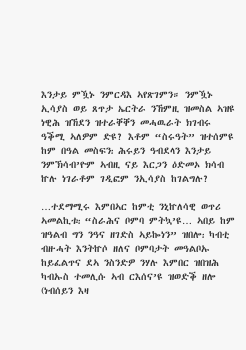እንታይ ምዃኑ ንምርዳእ ኣየጽገምን። ንምዃኑ ኢሳያስ ወይ ጸጥታ ኤርትራ ንኸምዚ ዝመስል ኣዝዩ ነዊሕ ዝኸደን ዝተራቐቐን መሓዉራት ክገብሩ ዓቕሚ ኣለዎም ድዩ? እቶም “ስሩዓት” ዝተሰምዩ ከም በዓል መስፍን᎓ ሕሩይን ዓብደላን እንታይ ንምኽሳብ’ዮም ኣብዚ ናይ እርጋን ዕድመኦ ክሳብ ኵሉ ነገራቶም ገዲፎም ንኢሳያስ ከገልግሉ?

…ተደማሚሩ እምበኣር ከምቲ ንኒኵለሳዊ ወጥሪ ኣመልኪቱ᎓ “ስራሕና ቦምባ ምትኳ’ዩ… ኣበይ ከም ዝዓልብ ግን ንዓና ዘገድስ ኣይኰነን” ዝበሎ᎓ ካብቲ ብዙሓት እንትኵሶ ዘለና ቦምባታት መዓልቦኡ ከይፈልጥና ደኣ ንስንድዎ ንሃሉ እምበር ዝበዝሕ ካብኡስ ተመሊሱ ኣብ ርእሰና’ዩ ዝወድቕ ዘሎ (ነብሰይን እዛ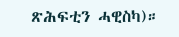ጽሕፍቲን ሓዊስካ)።